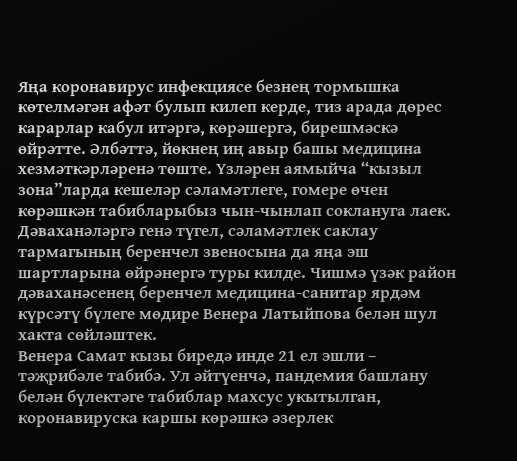Яңа коронавирус инфекциясе безнең тормышка көтелмәгән афәт булып килеп керде, тиз арада дөрес карарлар кабул итәргә, көрәшергә, бирешмәскә өйрәтте. Әлбәттә, йөкнең иң авыр башы медицина хезмәткәрләренә төште. Үзләрен аямыйча “кызыл зона”ларда кешеләр сәламәтлеге, гомере өчен көрәшкән табибларыбыз чын-чынлап соклануга лаек. Дәваханәләргә генә түгел, сәламәтлек саклау тармагының беренчел звеносына да яңа эш шартларына өйрәнергә туры килде. Чишмә үзәк район дәваханәсенең беренчел медицина-санитар ярдәм күрсәтү бүлеге мөдире Венера Латыйпова белән шул хакта сөйләштек.
Венера Самат кызы биредә инде 21 ел эшли – тәҗрибәле табибә. Ул әйтүенчә, пандемия башлану белән бүлектәге табиблар махсус укытылган, коронавируска каршы көрәшкә әзерлек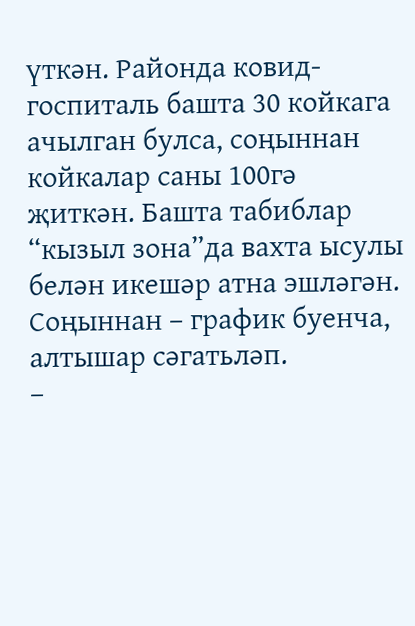үткән. Районда ковид-госпиталь башта 30 койкага ачылган булса, соңыннан койкалар саны 100гә җиткән. Башта табиблар “кызыл зона”да вахта ысулы белән икешәр атна эшләгән. Соңыннан – график буенча, алтышар сәгатьләп.
–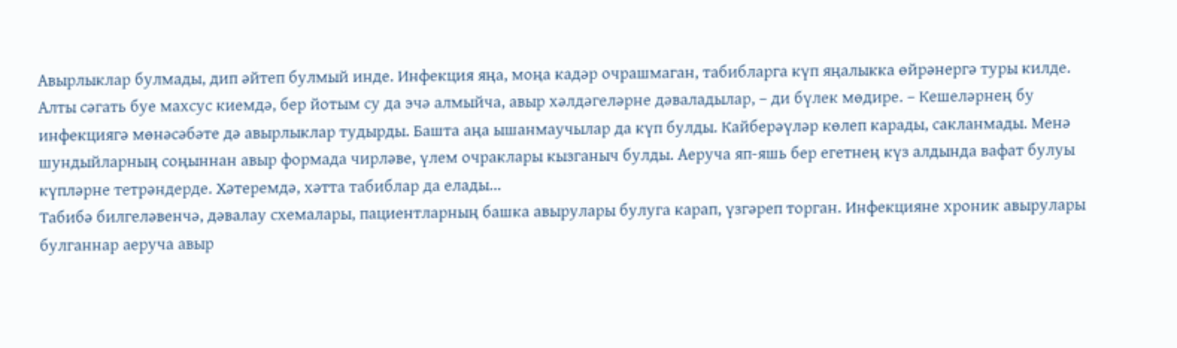Авырлыклар булмады, дип әйтеп булмый инде. Инфекция яңа, моңа кадәр очрашмаган, табибларга күп яңалыкка өйрәнергә туры килде. Алты сәгать буе махсус киемдә, бер йотым су да эчә алмыйча, авыр хәлдәгеләрне дәваладылар, – ди бүлек мөдире. – Кешеләрнең бу инфекциягә мөнәсәбәте дә авырлыклар тудырды. Башта аңа ышанмаучылар да күп булды. Кайберәүләр көлеп карады, сакланмады. Менә шундыйларның соңыннан авыр формада чирләве, үлем очраклары кызганыч булды. Аеруча яп-яшь бер егетнең күз алдында вафат булуы күпләрне тетрәндерде. Хәтеремдә, хәтта табиблар да елады...
Табибә билгеләвенчә, дәвалау схемалары, пациентларның башка авырулары булуга карап, үзгәреп торган. Инфекцияне хроник авырулары булганнар аеруча авыр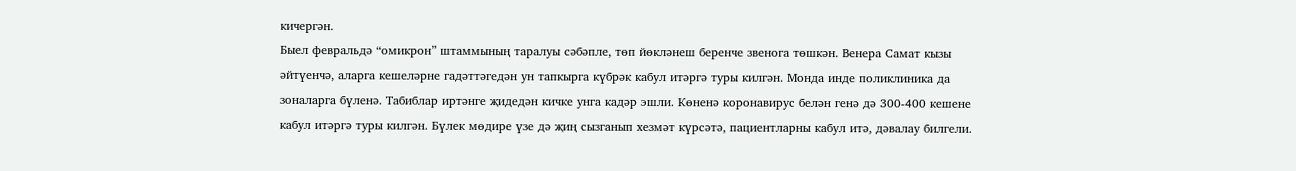кичергән.
Быел февральдә “омикрон” штаммының таралуы сәбәпле, төп йөкләнеш беренче звенога төшкән. Венера Самат кызы әйтүенчә, аларга кешеләрне гадәттәгедән ун тапкырга күбрәк кабул итәргә туры килгән. Монда инде поликлиника да зоналарга бүленә. Табиблар иртәнге җидедән кичке унга кадәр эшли. Көненә коронавирус белән генә дә 300-400 кешене кабул итәргә туры килгән. Бүлек мөдире үзе дә җиң сызганып хезмәт күрсәтә, пациентларны кабул итә, дәвалау билгели.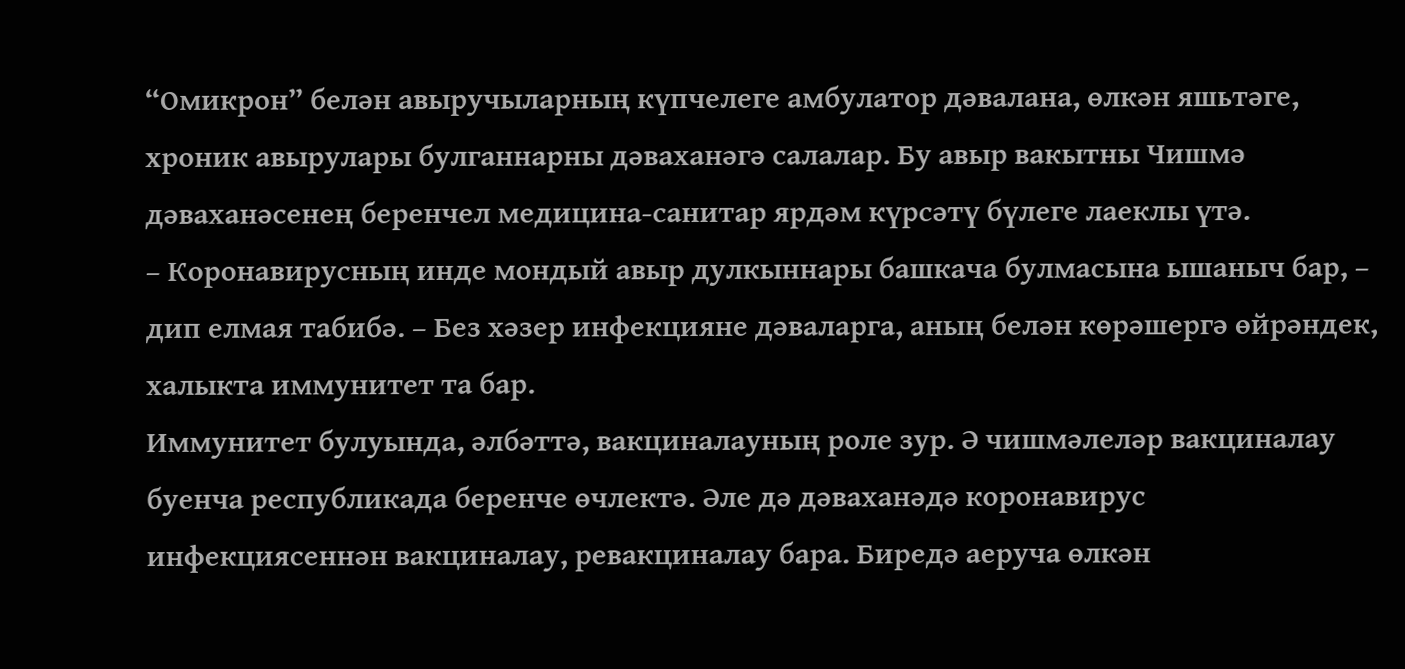“Омикрон” белән авыручыларның күпчелеге амбулатор дәвалана, өлкән яшьтәге, хроник авырулары булганнарны дәваханәгә салалар. Бу авыр вакытны Чишмә дәваханәсенең беренчел медицина-санитар ярдәм күрсәтү бүлеге лаеклы үтә.
– Коронавирусның инде мондый авыр дулкыннары башкача булмасына ышаныч бар, – дип елмая табибә. – Без хәзер инфекцияне дәваларга, аның белән көрәшергә өйрәндек, халыкта иммунитет та бар.
Иммунитет булуында, әлбәттә, вакциналауның роле зур. Ә чишмәлеләр вакциналау буенча республикада беренче өчлектә. Әле дә дәваханәдә коронавирус инфекциясеннән вакциналау, ревакциналау бара. Биредә аеруча өлкән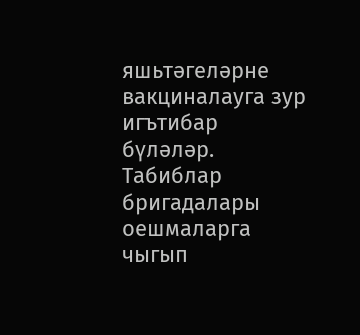яшьтәгеләрне вакциналауга зур игътибар бүләләр. Табиблар бригадалары оешмаларга чыгып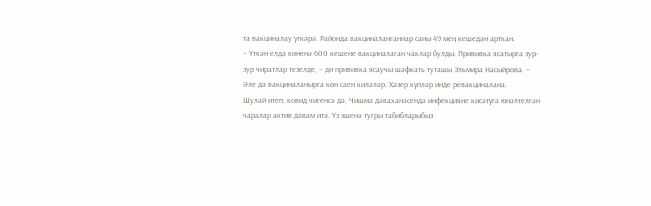та вакциналау үткәрә. Районда вакциналанганнар саны 49 мең кешедән арткан.
– Үткән елда көненә 600 кешене вакциналаган чаклар булды. Прививка ясатырга зур-зур чиратлар тезелде, – ди прививка ясаучы шәфкать туташы Эльмира Насыйрова. – Әле дә вакциналанырга көн саен киләләр. Хәзер күпләр инде ревакциналана.
Шулай итеп, ковид чигенсә дә, Чишмә дәваханәсендә инфекцияне кисәтүгә юнәлтелгән чаралар актив дәвам итә. Үз эшенә тугры табибларыбыз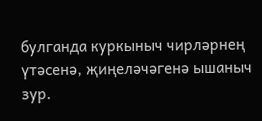булганда куркыныч чирләрнең үтәсенә, җиңеләчәгенә ышаныч зур.